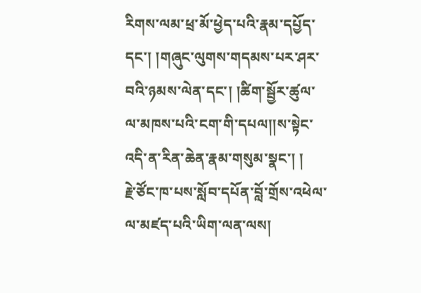རིགས་ལམ་ཕྲ་མོ་ཕྱེད་པའི་རྣམ་དཔྱོད་དང་། །གཞུང་ལུགས་གདམས་པར་ཤར་བའི་ཉམས་ལེན་དང་། །ཚིག་སྦྱོར་ཚུལ་ལ་མཁས་པའི་ངག་གི་དཔལ།།ས་སྟེང་འདི་ན་རིན་ཆེན་རྣམ་གསུམ་སྣང་། །
རྗེ་ཙོང་ཁ་པས་སློབ་དཔོན་བློ་གྲོས་འཕེལ་ལ་མཛད་པའི་ཡིག་ལན་ལས།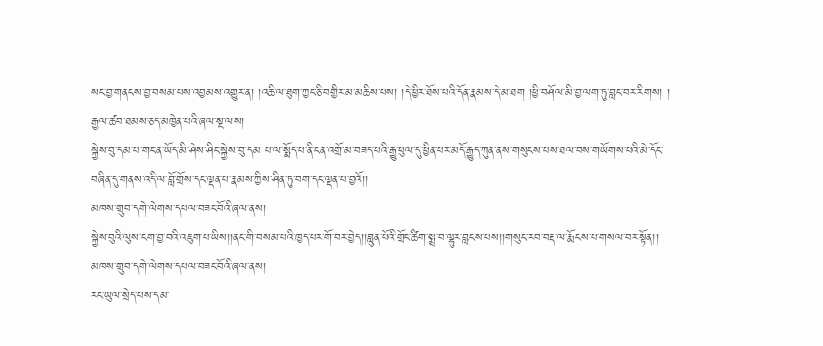སང་བྱ་གནངས་བྱ་བསམ་པས་འབྱམས་འགྱུར་ན། །འཆི་ལ་ཐུག་ཀྱང་ཅི་བགྱིར་མ་མཆིས་པས། །དེ་ཕྱིར་ཐོས་པའི་དོན་རྣམས་དེ་མ་ཐག །ཕྱི་བཤོལ་མི་བྱ་ལག་ཏུ་བླང་བར་རིགས། །
རྒྱལ་ཚབ་ཐམས་ཅད་མཁྱེན་པའི་ཞལ་སྔ་ལས།
སྐྱེས་བུ་དམ་པ་གང་ན་ཡོད་མི་ཤེས་ཤིང་སྐྱེས་བུ་དམ པ་ལ་སྨོད་པ་ནི་ངན་འགྲོ་མ་བཟད་པའི་རྒྱུ་ཕུལ་དུ་ཕྱིན་པར་མདོ་རྒྱུད་ཀུན་ནས་གསུངས་པས་ཐལ་བས་གཡོགས་པའི་མེ་དོང་བཞིན་དུ་གནས་འདི་ལ་བློ་གྲོས་དང་ལྡན་པ་རྣམས་ཀྱིས་ཤིན་ཏུ་བག་དང་ལྡན་པ་བྱའོ།།
མཁས་གྲུབ་དགེ་ལེགས་དཔལ་བཟང་བོའི་ཞལ་ནས།
སྐྱེས་བུའི་ལུས་ངག་བྱ་བའི་འཇུག་པ་ཡིས།།ནང་གི་བསམ་པའི་ཁྱད་པར་གོ་བར་བྱེད།།བླུན་པོའི་གྲོང་ཚིག་སྨྲ་བ་ལྷུར་བླངས་པས།།གསུང་རབ་བརྡ་ལ་རྨོངས་པ་གསལ་བར་སྟོན།།
མཁས་གྲུབ་དགེ་ལེགས་དཔལ་བཟང་བོའི་ཞལ་ནས།
རང་ཡུལ་སྲེད་པས་དམ་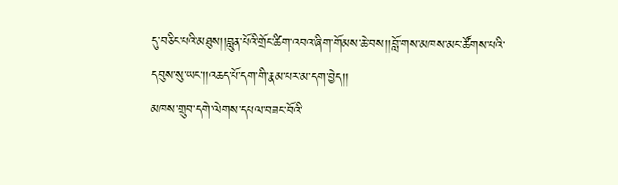དུ་བཅིང་པའི་མཐུས།།བླུན་པོའི་གྲོང་ཚིག་འབའ་ཞིག་གོམས་ཆེ་བས།།བློ་གས་མཁས་མང་ཚོགས་པའི་དབུས་སུ་ཡང་།།འཆད་པོ་དག་གི་རྣམ་པར་མ་དག་བྱེད།།
མཁས་གྲུབ་དགེ་ལེགས་དཔལ་བཟང་བོའི་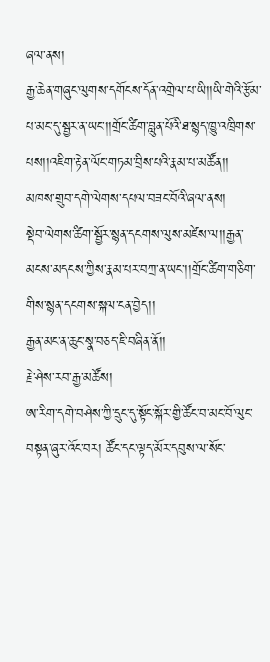ཞལ་ནས།
རྒྱ་ཆེན་གཞུང་ལུགས་དགོངས་དོན་འགྲེལ་པ་ཡི།།ཡི་གེའི་རྩོམ་པ་མང་དུ་སྦྱར་ན་ཡང་།།གྲོང་ཚིག་བླུན་པོའི་ཐ་སྙད་ཁྱུ་འཁྲིགས་པས།།འཇིག་རྟེན་ལོང་གཏམ་བྲིས་པའི་རྣམ་པ་མཚོན།།
མཁས་གྲུབ་དགེ་ལེགས་དཔལ་བཟང་བོའི་ཞལ་ནས།
སྡེབ་ལེགས་ཚིག་སྦྱོར་སྙན་དངགས་ལུས་མཛེས་ལ།།རྒྱན་མངས་མདངས་ཀྱིས་རྣམ་པར་བཀྲ་ན་ཡང་།།གྲོང་ཚིག་གཅིག་གིས་སྙན་དངགས་སྐལ་ངན་བྱེད།།
རྒྱན་མང་ན་ཆུང་སྣ་བཅད་ཇི་བཞིན་ནོ།།
རྗེ་ཤེས་རབ་རྒྱ་མཚོས།
ཨ་རིག་དགེ་བཤེས་ཀྱི་དྲུང་དུ་སྟོང་སྐོར་གྱི་ཚོང་བ་མང་བོ་ལུང་བསྟན་ཞུར་འོང་བར། ཚོང་དང་ལྟད་མོར་དབུས་ལ་སོང་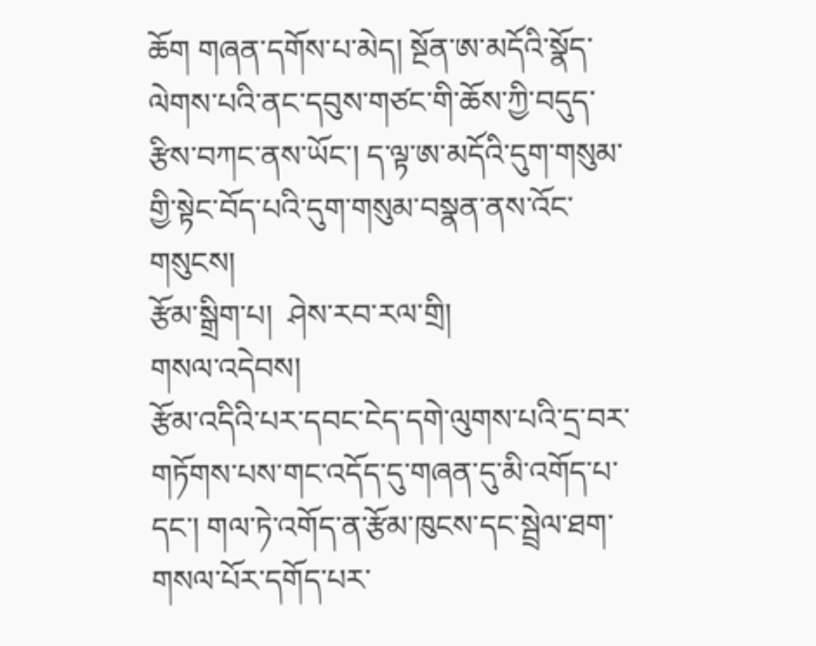ཆོག གཞན་དགོས་པ་མེད། སྔོན་ཨ་མདོའི་སྣོད་ལེགས་པའི་ནང་དབུས་གཙང་གི་ཆོས་ཀྱི་བདུད་རྩིས་བཀང་ནས་ཡོང་། ད་ལྟ་ཨ་མདོའི་དུག་གསུམ་གྱི་སྟེང་བོད་པའི་དུག་གསུམ་བསྣན་ནས་འོང་གསུངས།
རྩོམ་སྒྲིག་པ།  ཤེས་རབ་རལ་གྲི།
གསལ་འདེབས།
རྩོམ་འདིའི་པར་དབང་ངེད་དགེ་ལུགས་པའི་དྲ་བར་གཏོགས་པས་གང་འདོད་དུ་གཞན་དུ་མི་འགོད་པ་དང་། གལ་ཏེ་འགོད་ན་རྩོམ་ཁུངས་དང་སྦྲེལ་ཐག་གསལ་པོར་དགོད་པར་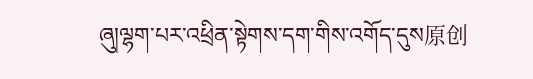ཞུ།ལྷག་པར་འཕྲིན་སྟེགས་དག་གིས་འགོད་དུས原创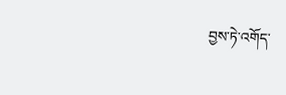བྱས་ཏེ་འགོད་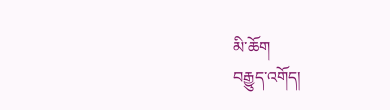མི་ཆོག
བརྒྱུད་འགོད།